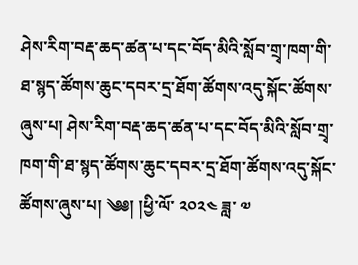ཤེས་རིག་བརྡ་ཆད་ཚན་པ་དང་བོད་མིའི་སློབ་གྲྭ་ཁག་གི་ཐ་སྙད་ཚོགས་ཆུང་དབར་དྲ་ཐོག་ཚོགས་འདུ་སྐོང་ཚོགས་ཞུས་པ། ཤེས་རིག་བརྡ་ཆད་ཚན་པ་དང་བོད་མིའི་སློབ་གྲྭ་ཁག་གི་ཐ་སྙད་ཚོགས་ཆུང་དབར་དྲ་ཐོག་ཚོགས་འདུ་སྐོང་ཚོགས་ཞུས་པ། ༄༅། །ཕྱི་ལོ་ ༢༠༢༤ ཟླ་ ༧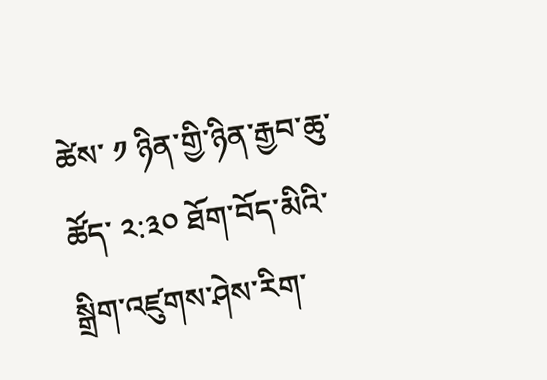ཚེས་ ༡ ཉིན་གྱི་ཉིན་རྒྱབ་ཆུ་ཚོད་ ༢:༣༠ ཐོག་བོད་མིའི་སྒྲིག་འཛུགས་ཤེས་རིག་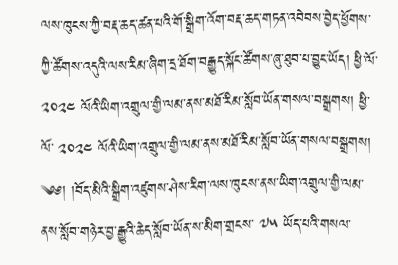ལས་ཁུངས་ཀྱི་བརྡ་ཆད་ཚན་པའི་གོ་སྒྲིག་འོག་བརྡ་ཆད་གཏན་འབེབས་བྱེད་ཕྱོགས་ཀྱི་ཚོགས་འདུའི་ལས་རིམ་ཞིག་དྲ་ཐོག་བརྒྱུད་སྐོང་ཚོགས་ཞུ་ཐུབ་པ་བྱུང་ཡོད། ཕྱི་ལོ་ ༢༠༢༤ ལོའི་ཡིག་འགྲུལ་གྱི་ལམ་ནས་མཐོ་རིམ་སློབ་ཡོན་གསལ་བསྒྲགས། ཕྱི་ལོ་ ༢༠༢༤ ལོའི་ཡིག་འགྲུལ་གྱི་ལམ་ནས་མཐོ་རིམ་སློབ་ཡོན་གསལ་བསྒྲགས། ༄༅། །བོད་མིའི་སྒྲིག་འཛུགས་ཤེས་རིག་ལས་ཁུངས་ནས་ཡིག་འགྲུལ་གྱི་ལམ་ནས་སློབ་གཉེར་བྱ་རྒྱུའི་ཆེད་སློབ་ཡོན་ས་མིག་གྲངས་ ༧༥ ཡོད་པའི་གསལ་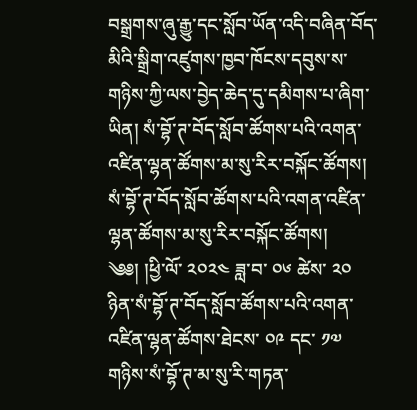བསྒྲགས་ཞུ་རྒྱུ་དང་སློབ་ཡོན་འདི་བཞིན་བོད་མིའི་སྒྲིག་འཛུགས་ཁྱབ་ཁོངས་དབུས་ས་གཉིས་ཀྱི་ལས་བྱེད་ཆེད་དུ་དམིགས་པ་ཞིག་ཡིན། སཾ་བྷོ་ཊ་བོད་སློབ་ཚོགས་པའི་འགན་འཛིན་ལྷན་ཚོགས་མ་སུ་རིར་བསྐོང་ཚོགས། སཾ་བྷོ་ཊ་བོད་སློབ་ཚོགས་པའི་འགན་འཛིན་ལྷན་ཚོགས་མ་སུ་རིར་བསྐོང་ཚོགས། ༄༅། །ཕྱི་ལོ་ ༢༠༢༤ ཟླ་བ་ ༠༦ ཚེས་ ༢༠ ཉིན་སཾ་བྷོ་ཊ་བོད་སློབ་ཚོགས་པའི་འགན་འཛིན་ལྷན་ཚོགས་ཐེངས་ ༠༩ དང་ ༡༧ གཉིས་སཾ་བྷོ་ཊ་མ་སུ་རི་གཏན་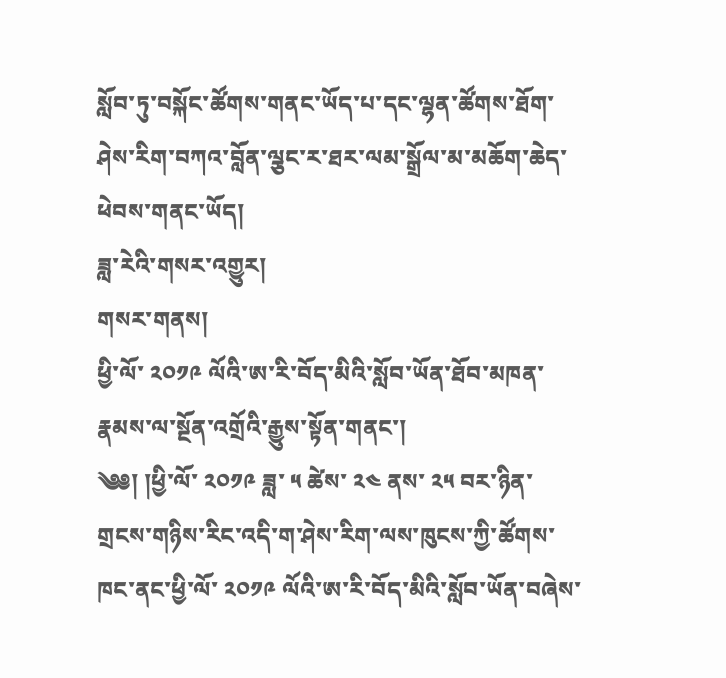སློབ་ཏུ་བསྐོང་ཚོགས་གནང་ཡོད་པ་དང་ལྷན་ཚོགས་ཐོག་ཤེས་རིག་བཀའ་བློན་ལྕང་ར་ཐར་ལམ་སྒྲོལ་མ་མཆོག་ཆེད་ཕེབས་གནང་ཡོད།
ཟླ་རེའི་གསར་འགྱུར།
གསར་གནས།
ཕྱི་ལོ་ ༢༠༡༩ ལོའི་ཨ་རི་བོད་མིའི་སློབ་ཡོན་ཐོབ་མཁན་རྣམས་ལ་སྔོན་འགྲོའི་རྒྱུས་སྟོན་གནང་།
༄༅། །ཕྱི་ལོ་ ༢༠༡༩ ཟླ་ ༥ ཚེས་ ༢༤ ནས་ ༢༥ བར་ཉིན་གྲངས་གཉིས་རིང་འདི་ག་ཤེས་རིག་ལས་ཁུངས་ཀྱི་ཚོགས་ཁང་ནང་ཕྱི་ལོ་ ༢༠༡༩ ལོའི་ཨ་རི་བོད་མིའི་སློབ་ཡོན་བཞེས་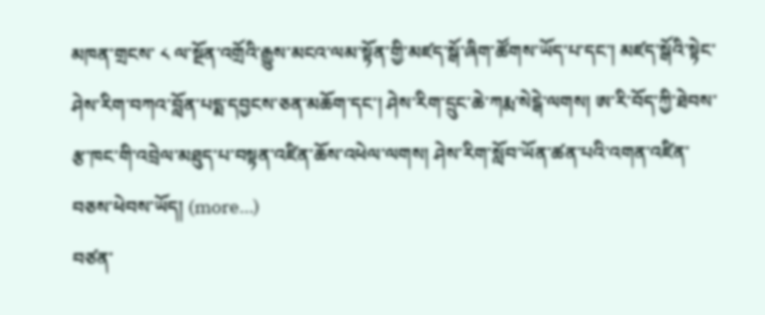མཁན་གྲངས་ ༨ ལ་སྔོན་འགྲོའི་རྒྱུས་མངའ་ལམ་སྟོན་གྱི་མཛད་སྒོ་ཞིག་ཚོགས་ཡོད་པ་དང་། མཛད་སྒོའི་སྟེང་ཤེས་རིག་བཀའ་བློན་པདྨ་དབྱངས་ཅན་མཆོག་དང་། ཤེས་རིག་དྲུང་ཆེ་ཀརྨ་སེངྒེ་ལགས། ཨ་རི་བོད་ཀྱི་ཐེབས་རྩ་ཁང་གི་འབྲེལ་མཐུད་པ་བསྟན་འཛིན་ཆོས་འཕེལ་ལགས། ཤེས་རིག་སློབ་ཡོན་ཚན་པའི་འགན་འཛིན་བཅས་ཕེབས་ཡོད། (more…)
བཙན་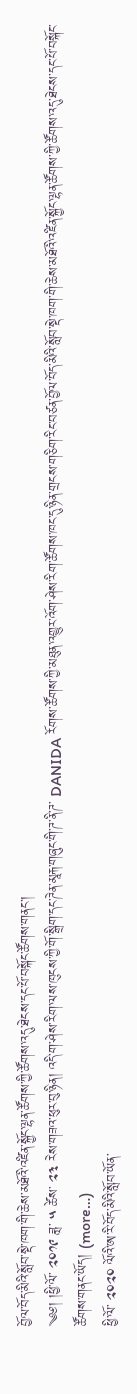བྱོལ་བོད་མིའི་སློབ་སྡེ་ཁག་གི་ཆེས་མཐོའི་འཛིན་སྐྱོང་ལྷན་ཚོགས་ཀྱི་ཚོགས་འདུ་ཐེངས་དང་པོ་བསྐོང་ཚོགས་གནང་།
༄༅། །ཕྱི་ལོ་ ༢༠༡༩ ཟླ་ ༥ ཚེས་ ༢༣ རེས་གཟའ་ཕུར་བུ་ཉིན། འདི་ག་ཤེས་རིག་ལས་ཁུངས་ཀྱི་གོ་སྒྲིག་དང་ཌེན་མཱརྐ་གཞུང་གི་ཌ་ནི་ཌ་ DANIDA རོགས་ཚོགས་ཀྱི་མཐུན་འགྱུར་འོག་ཤེས་རིག་ཚོགས་ཁང་དུ་ཉིན་གྲངས་གཅིག་རིང་བཙན་བྱོལ་བོད་མིའི་སློབ་སྡེ་ཁག་གི་ཆེས་མཐོའི་འཛིན་སྐྱོང་ལྷན་ཚོགས་ཀྱི་ཚོགས་འདུ་ཐེངས་དང་པོ་བསྐོང་ཚོགས་གནང་ཡོད། (more…)
ཕྱི་ལོ་ ༢༠༢༠ ལོའི་ཨ་རི་བོད་མིའི་སློབ་ཡོན་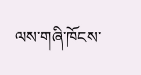ལས་གཞི་ཁོངས་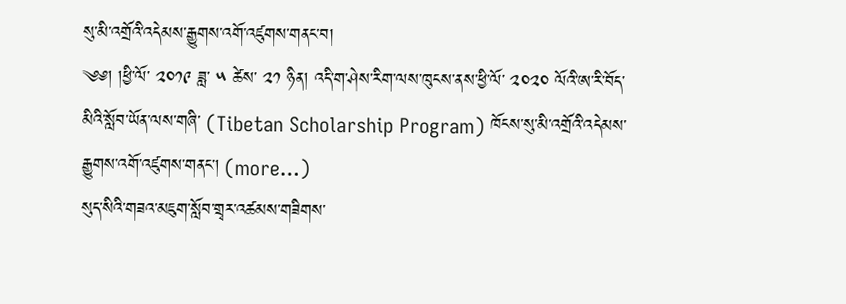སུ་མི་འགྲོའི་འདེམས་རྒྱུགས་འགོ་འཛུགས་གནང་བ།
༄༅། །ཕྱི་ལོ་ ༢༠༡༩ ཟླ་ ༥ ཚེས་ ༢༡ ཉིན། འདི་ག་ཤེས་རིག་ལས་ཁུངས་ནས་ཕྱི་ལོ་ ༢༠༢༠ ལོའི་ཨ་རི་བོད་མིའི་སློབ་ཡོན་ལས་གཞི་ (Tibetan Scholarship Program) ཁོངས་སུ་མི་འགྲོའི་འདེམས་རྒྱུགས་འགོ་འཛུགས་གནང་། (more…)
སུད་སིའི་གཟའ་མཇུག་སློབ་གྲྭར་འཚམས་གཟིགས་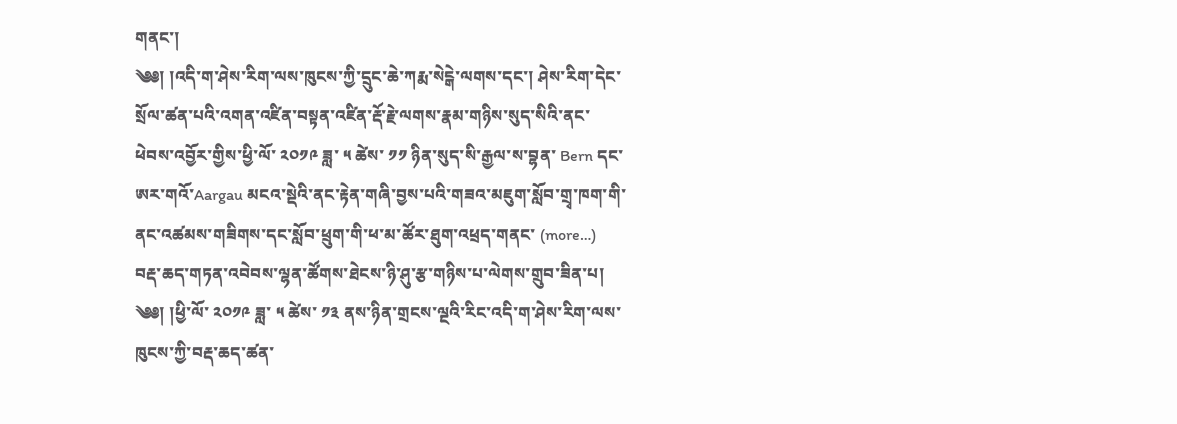གནང་།
༄༅། །འདི་ག་ཤེས་རིག་ལས་ཁུངས་ཀྱི་དྲུང་ཆེ་ཀརྨ་སེངྒེ་ལགས་དང་། ཤེས་རིག་དེང་སྲོལ་ཚན་པའི་འགན་འཛིན་བསྟན་འཛིན་རྡོ་རྗེ་ལགས་རྣམ་གཉིས་སུད་སིའི་ནང་ཕེབས་འབྱོར་གྱིས་ཕྱི་ལོ་ ༢༠༡༩ ཟླ་ ༥ ཚེས་ ༡༡ ཉིན་སུད་སི་རྒྱལ་ས་བྷན་ Bern དང་ཨར་གའོ་Aargau མངའ་སྡེའི་ནང་རྟེན་གཞི་བྱས་པའི་གཟའ་མཇུག་སློབ་གྲྭ་ཁག་གི་ནང་འཚམས་གཟིགས་དང་སློབ་ཕྲུག་གི་ཕ་མ་ཚོར་ཐུག་འཕྲད་གནང་ (more…)
བརྡ་ཆད་གཏན་འབེབས་ལྷན་ཚོགས་ཐེངས་ཉི་ཤུ་རྩ་གཉིས་པ་ལེགས་གྲུབ་ཟིན་པ།
༄༅། །ཕྱི་ལོ་ ༢༠༡༩ ཟླ་ ༥ ཚེས་ ༡༣ ནས་ཉིན་གྲངས་ལྔའི་རིང་འདི་ག་ཤེས་རིག་ལས་ཁུངས་ཀྱི་བརྡ་ཆད་ཚན་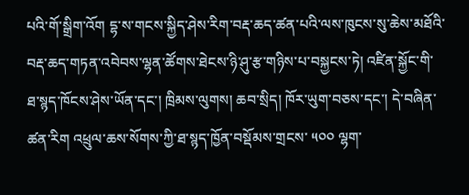པའི་གོ་སྒྲིག་འོག དྷ་ས་གངས་སྐྱིད་ཤེས་རིག་བརྡ་ཆད་ཚན་པའི་ལས་ཁུངས་སུ་ཆེས་མཐོའི་བརྡ་ཆད་གཏན་འབེབས་ལྷན་ཚོགས་ཐེངས་ཉི་ཤུ་རྩ་གཉིས་པ་བསྐྱངས་ཏེ། འཛིན་སྐྱོང་གི་ཐ་སྙད་ཁོངས་ཤེས་ཡོན་དང་། ཁྲིམས་ལུགས། ཆབ་སྲིད། ཁོར་ཡུག་བཅས་དང་། དེ་བཞིན་ཚན་རིག འཕྲུལ་ཆས་སོགས་ཀྱི་ཐ་སྙད་ཁྱོན་བསྡོམས་གྲངས་ ༥༠༠ ལྷག་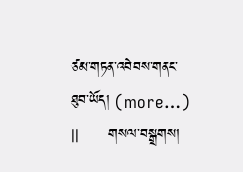ཙམ་གཏན་འབེབས་གནང་ཐུབ་ཡོད། (more…)
||      གསལ་བསྒྲགས།